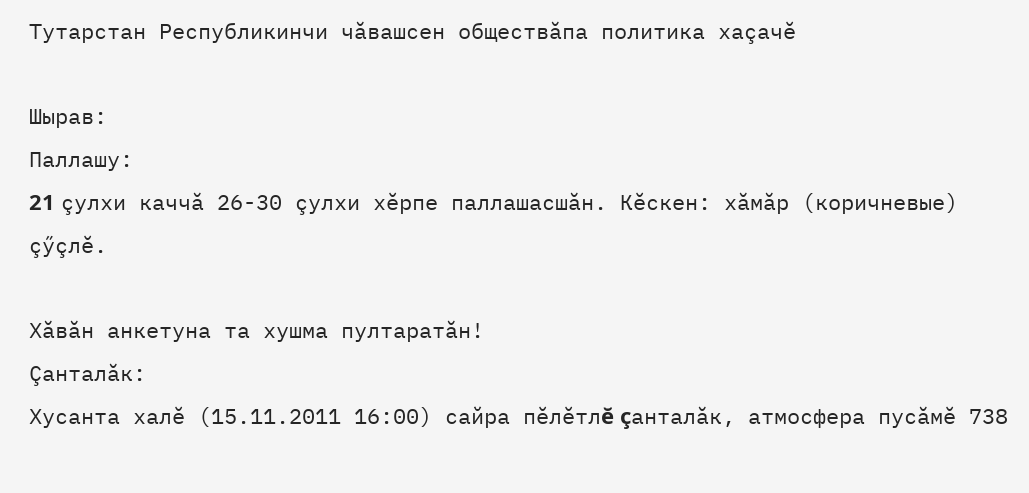Тутарстан Республикинчи чăвашсен обществăпа политика хаçачĕ

Шырав:
Паллашу:
21 çулхи каччă 26-30 çулхи хĕрпе паллашасшăн. Кĕскен: хăмăр (коричневые) çӳçлĕ.

Хăвăн анкетуна та хушма пултаратăн!
Çанталăк:
Хусанта халĕ (15.11.2011 16:00) сайра пĕлĕтлĕ çанталăк, атмосфера пусăмĕ 738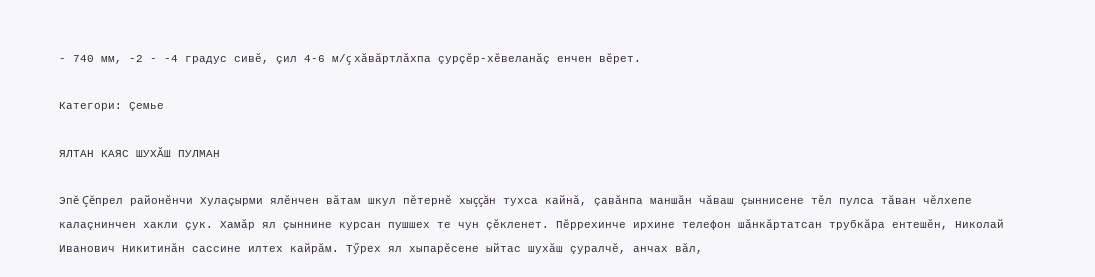- 740 мм, -2 - -4 градус сивĕ, çил 4-6 м/ç хăвăртлăхпа çурçĕр-хĕвеланăç енчен вĕрет.

Категори: Çемье

ЯЛТАН КАЯС ШУХĂШ ПУЛМАН

Эпĕ Çĕпрел районĕнчи Хулаçырми ялĕнчен вăтам шкул пĕтернĕ хыççăн тухса кайнă, çавăнпа маншăн чăваш çыннисене тĕл пулса тăван чĕлхепе калаçнинчен хакли çук. Хамăр ял çыннине курсан пушшех те чун çĕкленет. Пĕррехинче ирхине телефон шăнкăртатсан трубкăра ентешĕн, Николай Иванович Никитинăн сассине илтех кайрăм. Тӳрех ял хыпарĕсене ыйтас шухăш çуралчĕ, анчах вăл,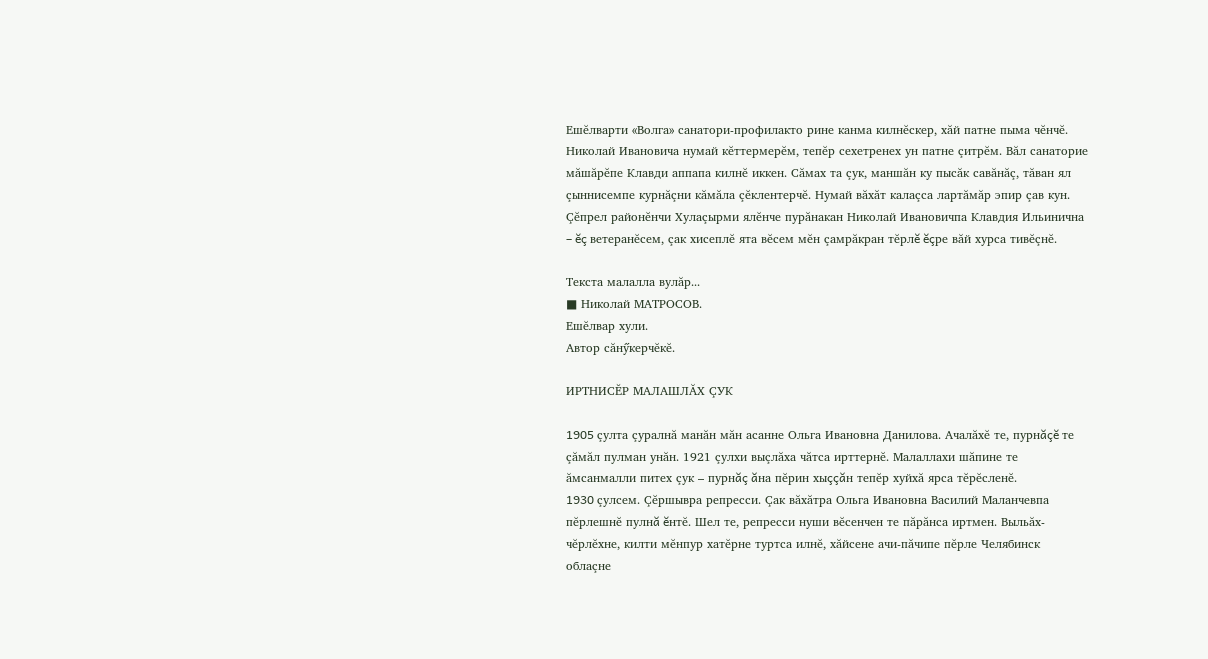Ешĕлварти «Волга» санатори-профилакто рине канма килнĕскер, хăй патне пыма чĕнчĕ.
Николай Ивановича нумай кĕттермерĕм, тепĕр сехетренех ун патне çитрĕм. Вăл санаторие мăшăрĕпе Клавди аппапа килнĕ иккен. Сăмах та çук, маншăн ку пысăк савăнăç, тăван ял çыннисемпе курнăçни кăмăла çĕклентерчĕ. Нумай вăхăт калаçса лартăмăр эпир çав кун.
Çĕпрел районĕнчи Хулаçырми ялĕнче пурăнакан Николай Ивановичпа Клавдия Ильинична – ĕç ветеранĕсем, çак хисеплĕ ята вĕсем мĕн çамрăкран тĕрлĕ ĕçре вăй хурса тивĕçнĕ.

Текста малалла вулăр...
■ Николай МАТРОСОВ.
Ешĕлвар хули.
Автор сăнӳкерчĕкĕ.

ИРТНИСĔР МАЛАШЛĂХ ÇУК

1905 çулта çуралнă манăн мăн асанне Ольга Ивановна Данилова. Ачалăхĕ те, пурнăçĕ те çăмăл пулман унăн. 1921 çулхи выçлăха чăтса ирттернĕ. Малаллахи шăпине те ăмсанмалли питех çук – пурнăç ăна пĕрин хыççăн тепĕр хуйхă ярса тĕрĕсленĕ.
1930 çулсем. Çĕршывра репресси. Çак вăхăтра Ольга Ивановна Василий Маланчевпа пĕрлешнĕ пулнă ĕнтĕ. Шел те, репресси нуши вĕсенчен те пăрăнса иртмен. Выльăх-чĕрлĕхне, килти мĕнпур хатĕрне туртса илнĕ, хăйсене ачи-пăчипе пĕрле Челябинск облаçне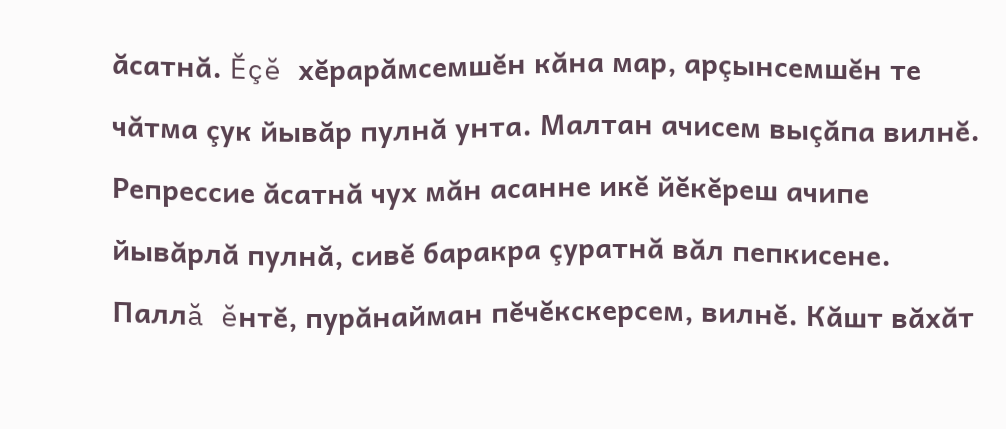ăсатнă. Ĕçĕ хĕрарăмсемшĕн кăна мар, арçынсемшĕн те чăтма çук йывăр пулнă унта. Малтан ачисем выçăпа вилнĕ. Репрессие ăсатнă чух мăн асанне икĕ йĕкĕреш ачипе йывăрлă пулнă, сивĕ баракра çуратнă вăл пепкисене. Паллă ĕнтĕ, пурăнайман пĕчĕкскерсем, вилнĕ. Кăшт вăхăт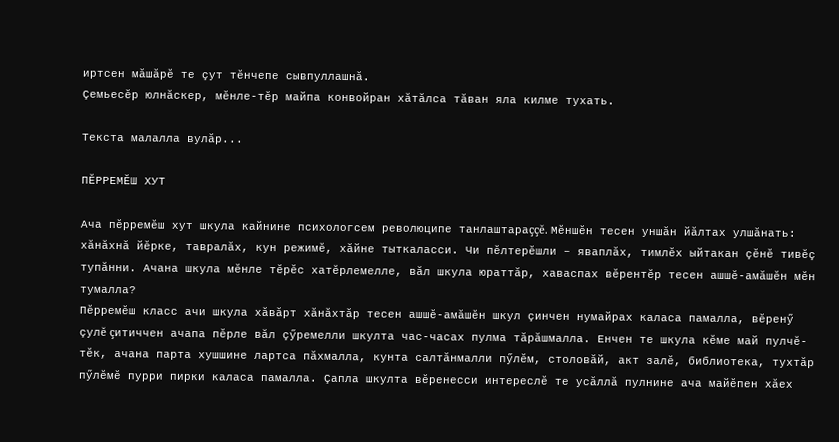иртсен мăшăрĕ те çут тĕнчепе сывпуллашнă.
Çемьесĕр юлнăскер, мĕнле-тĕр майпа конвойран хăтăлса тăван яла килме тухать.

Текста малалла вулăр...

ПĔРРЕМĔШ ХУТ

Ача пĕрремĕш хут шкула кайнине психологсем революципе танлаштараççĕ. Мĕншĕн тесен уншăн йăлтах улшăнать: хăнăхнă йĕрке, тавралăх, кун режимĕ, хăйне тыткаласси. Чи пĕлтерĕшли – яваплăх, тимлĕх ыйтакан çĕнĕ тивĕç тупăнни. Ачана шкула мĕнле тĕрĕс хатĕрлемелле, вăл шкула юраттăр, хаваспах вĕрентĕр тесен ашшĕ-амăшĕн мĕн тумалла?
Пĕрремĕш класс ачи шкула хăвăрт хăнăхтăр тесен ашшĕ-амăшĕн шкул çинчен нумайрах каласа памалла, вĕренӳ çулĕ çитиччен ачапа пĕрле вăл çӳремелли шкулта час-часах пулма тăрăшмалла. Енчен те шкула кĕме май пулчĕ-тĕк, ачана парта хушшине лартса пăхмалла, кунта салтăнмалли пӳлĕм, столовăй, акт залĕ, библиотека, тухтăр пӳлĕмĕ пурри пирки каласа памалла. Çапла шкулта вĕренесси интереслĕ те усăллă пулнине ача майĕпен хăех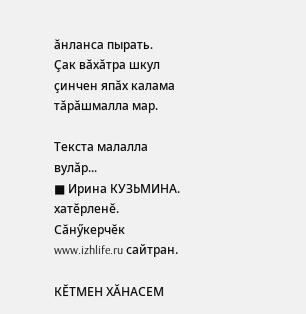ăнланса пырать.
Çак вăхăтра шкул çинчен япăх калама тăрăшмалла мар.

Текста малалла вулăр...
■ Ирина КУЗЬМИНА.
хатĕрленĕ.
Сăнӳкерчĕк www.izhlife.ru сайтран.

КĔТМЕН ХĂНАСЕМ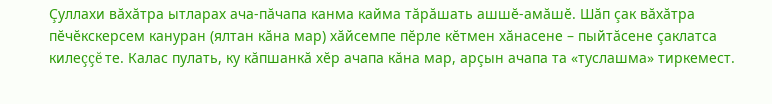Çуллахи вăхăтра ытларах ача-пăчапа канма кайма тăрăшать ашшĕ-амăшĕ. Шăп çак вăхăтра пĕчĕкскерсем кануран (ялтан кăна мар) хăйсемпе пĕрле кĕтмен хăнасене – пыйтăсене çаклатса килеççĕ те. Калас пулать, ку кăпшанкă хĕр ачапа кăна мар, арçын ачапа та «туслашма» тиркемест.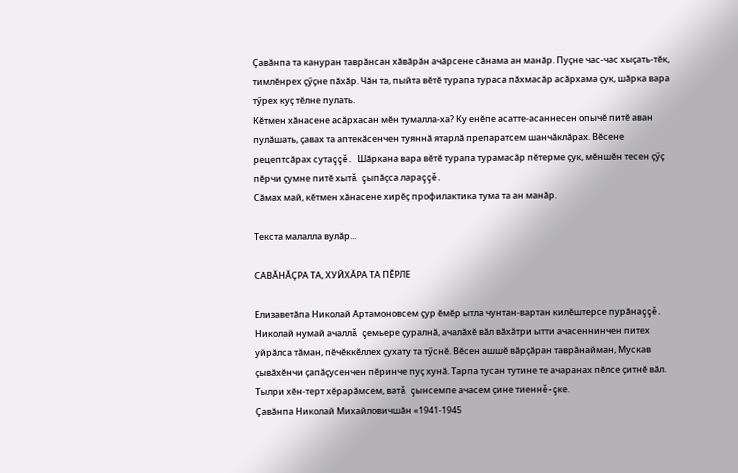Çавăнпа та кануран таврăнсан хăвăрăн ачăрсене сăнама ан манăр. Пуçне час-час хыçать-тĕк, тимлĕнрех çӳçне пăхăр. Чăн та, пыйта вĕтĕ турапа тураса пăхмасăр асăрхама çук, шăрка вара тӳрех куç тĕлне пулать.
Кĕтмен хăнасене асăрхасан мĕн тумалла-ха? Ку енĕпе асатте-асаннесен опычĕ питĕ аван пулăшать, çавах та аптекăсенчен туяннă ятарлă препаратсем шанчăклăрах. Вĕсене рецептсăрах сутаççĕ. Шăркана вара вĕтĕ турапа турамасăр пĕтерме çук, мĕншĕн тесен çӳç пĕрчи çумне питĕ хытă çыпăçса лараççĕ.
Сăмах май, кĕтмен хăнасене хирĕç профилактика тума та ан манăр.

Текста малалла вулăр...

САВĂНĂÇРА ТА, ХУЙХĂРА ТА ПĔРЛЕ

Елизаветăпа Николай Артамоновсем çур ĕмĕр ытла чунтан-вартан килĕштерсе пурăнаççĕ. Николай нумай ачаллă çемьере çуралнă, ачалăхĕ вăл вăхăтри ытти ачасеннинчен питех уйрăлса тăман, пĕчĕккĕллех çухату та тӳснĕ. Вĕсен ашшĕ вăрçăран таврăнайман, Мускав çывăхĕнчи çапăçусенчен пĕринче пуç хунă. Тарпа тусан тутине те ачаранах пĕлсе çитнĕ вăл. Тылри хĕн-терт хĕрарăмсем, ватă çынсемпе ачасем çине тиеннĕ-çке.
Çавăнпа Николай Михайловичшăн «1941-1945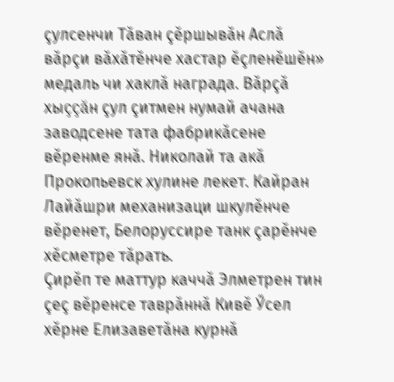çулсенчи Тăван çĕршывăн Аслă вăрçи вăхăтĕнче хастар ĕçленĕшĕн» медаль чи хаклă награда. Вăрçă хыççăн çул çитмен нумай ачана заводсене тата фабрикăсене вĕренме янă. Николай та акă Прокопьевск хулине лекет. Кайран Лайăшри механизаци шкулĕнче вĕренет, Белоруссире танк çарĕнче хĕсметре тăрать.
Çирĕп те маттур каччă Элметрен тин çеç вĕренсе таврăннă Кивĕ Ӳсел хĕрне Елизаветăна курнă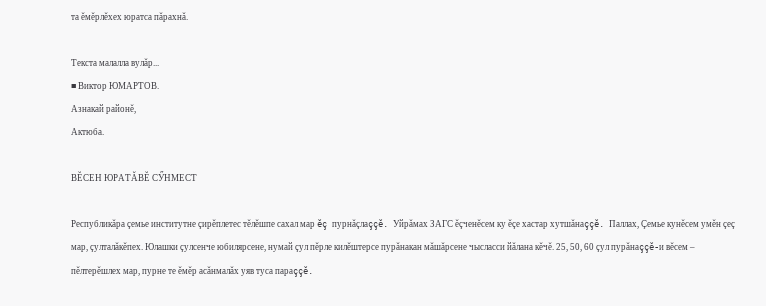та ĕмĕрлĕхех юратса пăрахнă.

Текста малалла вулăр...
■ Виктор ЮМАРТОВ.
Азнакай районĕ,
Актюба.

ВĔСЕН ЮРАТĂВĔ СӲНМЕСТ

Республикăра çемье институтне çирĕплетес тĕлĕшпе сахал мар ĕç пурнăçлаççĕ. Уйрăмах ЗАГС ĕçченĕсем ку ĕçе хастар хутшăнаççĕ. Паллах, Çемье кунĕсем умĕн çеç мар, çулталăкĕпех. Юлашки çулсенче юбилярсене, нумай çул пĕрле килĕштерсе пурăнакан мăшăрсене чысласси йăлана кĕчĕ. 25, 50, 60 çул пурăнаççĕ-и вĕсем – пĕлтерĕшлех мар, пурне те ĕмĕр асăнмалăх уяв туса параççĕ.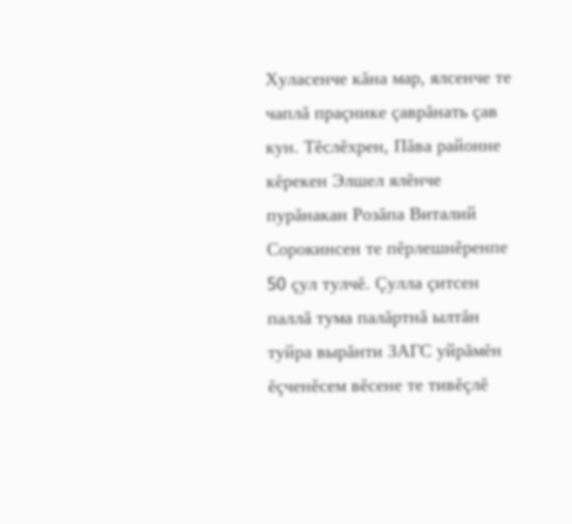Хуласенче кăна мар, ялсенче те чаплă праçнике çаврăнать çав кун. Тĕслĕхрен, Пăва районне кĕрекен Элшел ялĕнче пурăнакан Розăпа Виталий Сорокинсен те пĕрлешнĕренпе 50 çул тулчĕ. Çулла çитсен паллă тума палăртнă ылтăн туйра вырăнти ЗАГС уйрăмĕн ĕçченĕсем вĕсене те тивĕçлĕ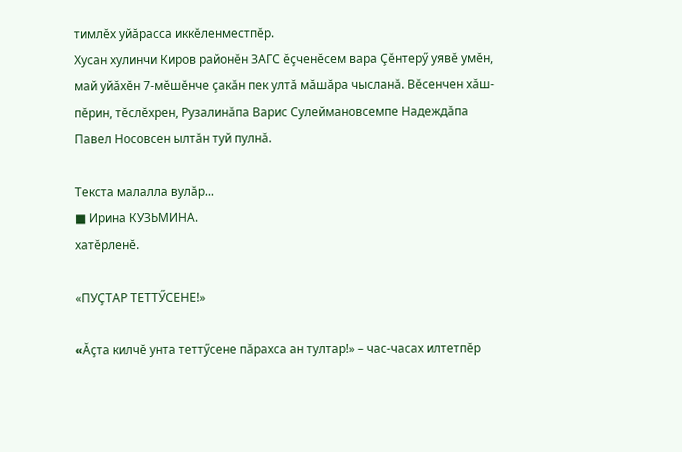тимлĕх уйăрасса иккĕленместпĕр.
Хусан хулинчи Киров районĕн ЗАГС ĕçченĕсем вара Çĕнтерӳ уявĕ умĕн, май уйăхĕн 7-мĕшĕнче çакăн пек ултă мăшăра чысланă. Вĕсенчен хăш-пĕрин, тĕслĕхрен, Рузалинăпа Варис Сулеймановсемпе Надеждăпа Павел Носовсен ылтăн туй пулнă.

Текста малалла вулăр...
■ Ирина КУЗЬМИНА.
хатĕрленĕ.

«ПУÇТАР ТЕТТӲСЕНЕ!»

«Ăçта килчĕ унта теттӳсене пăрахса ан тултар!» – час-часах илтетпĕр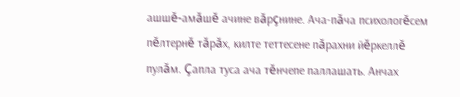ашшĕ-амăшĕ ачине вăрçнине. Ача-пăча психологĕсем пĕлтернĕ тăрăх, килте теттесене пăрахни йĕркеллĕ пулăм. Çапла туса ача тĕнчепе паллашать. Анчах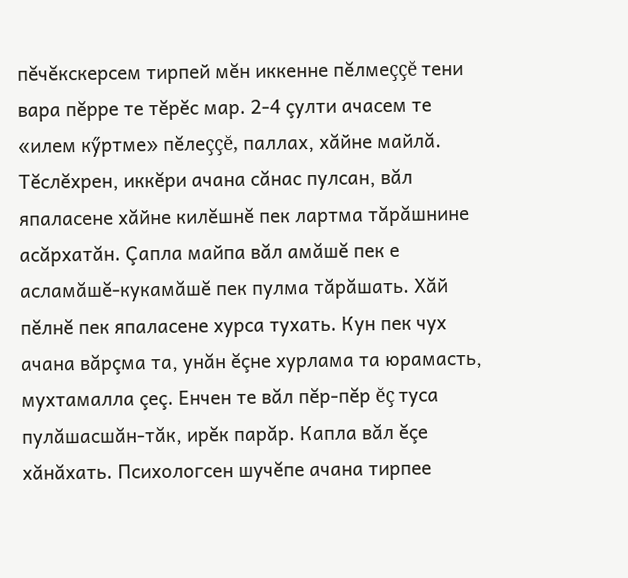пĕчĕкскерсем тирпей мĕн иккенне пĕлмеççĕ тени вара пĕрре те тĕрĕс мар. 2-4 çулти ачасем те «илем кӳртме» пĕлеççĕ, паллах, хăйне майлă. Тĕслĕхрен, иккĕри ачана сăнас пулсан, вăл япаласене хăйне килĕшнĕ пек лартма тăрăшнине асăрхатăн. Çапла майпа вăл амăшĕ пек е асламăшĕ-кукамăшĕ пек пулма тăрăшать. Хăй пĕлнĕ пек япаласене хурса тухать. Кун пек чух ачана вăрçма та, унăн ĕçне хурлама та юрамасть, мухтамалла çеç. Енчен те вăл пĕр-пĕр ĕç туса пулăшасшăн-тăк, ирĕк парăр. Капла вăл ĕçе хăнăхать. Психологсен шучĕпе ачана тирпее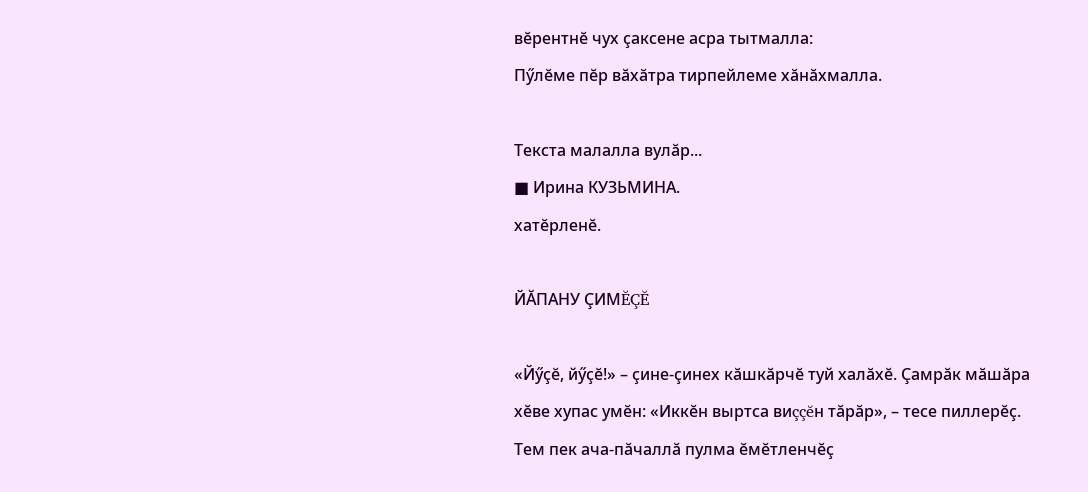вĕрентнĕ чух çаксене асра тытмалла:
Пӳлĕме пĕр вăхăтра тирпейлеме хăнăхмалла.

Текста малалла вулăр...
■ Ирина КУЗЬМИНА.
хатĕрленĕ.

ЙĂПАНУ ÇИМĔÇĔ

«Йӳçĕ, йӳçĕ!» – çине-çинех кăшкăрчĕ туй халăхĕ. Çамрăк мăшăра хĕве хупас умĕн: «Иккĕн выртса виççĕн тăрăр», – тесе пиллерĕç. Тем пек ача-пăчаллă пулма ĕмĕтленчĕç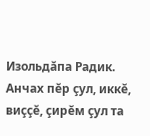Изольдăпа Радик. Анчах пĕр çул, иккĕ, виççĕ, çирĕм çул та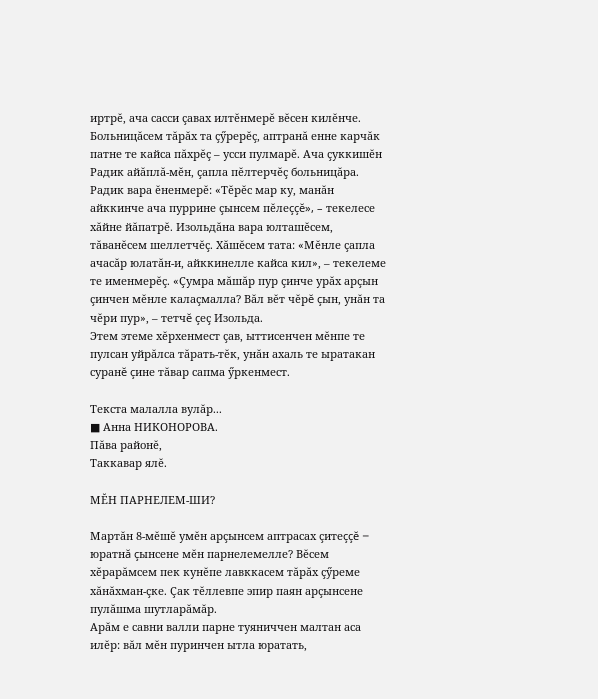иртрĕ, ача сасси çавах илтĕнмерĕ вĕсен килĕнче.
Больницăсем тăрăх та çӳрерĕç, аптранă енне карчăк патне те кайса пăхрĕç – усси пулмарĕ. Ача çуккишĕн Радик айăплă-мĕн, çапла пĕлтерчĕç больницăра. Радик вара ĕненмерĕ: «Тĕрĕс мар ку, манăн айккинче ача пуррине çынсем пĕлеççĕ», – текелесе хăйне йăпатрĕ. Изольдăна вара юлташĕсем, тăванĕсем шеллетчĕç. Хăшĕсем тата: «Мĕнле çапла ачасăр юлатăн-и, айккинелле кайса кил», – текелеме те именмерĕç. «Çумра мăшăр пур çинче урăх арçын çинчен мĕнле калаçмалла? Вăл вĕт чĕрĕ çын, унăн та чĕри пур», – тетчĕ çеç Изольда.
Этем этеме хĕрхенмест çав, ыттисенчен мĕнпе те пулсан уйрăлса тăрать-тĕк, унăн ахаль те ыратакан суранĕ çине тăвар сапма ӳркенмест.

Текста малалла вулăр...
■ Анна НИКОНОРОВА.
Пăва районĕ,
Таккавар ялĕ.

МĔН ПАРНЕЛЕМ-ШИ?

Мартăн 8-мĕшĕ умĕн арçынсем аптрасах çитеççĕ – юратнă çынсене мĕн парнелемелле? Вĕсем хĕрарăмсем пек кунĕпе лавккасем тăрăх çӳреме хăнăхман-çке. Çак тĕллевпе эпир паян арçынсене пулăшма шутларăмăр.
Арăм е савни валли парне туяниччен малтан аса илĕр: вăл мĕн пуринчен ытла юратать,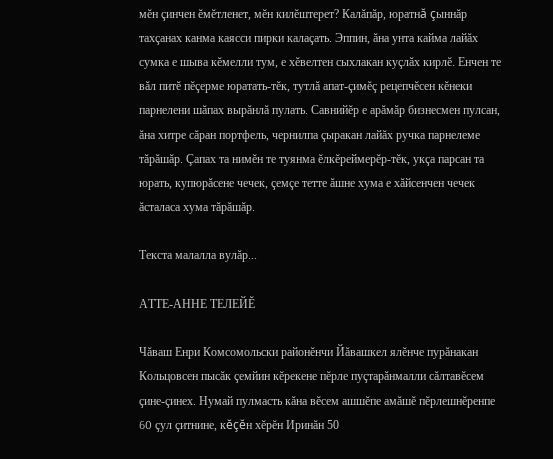мĕн çинчен ĕмĕтленет, мĕн килĕштерет? Калăпăр, юратнă çыннăр тахçанах канма каясси пирки калаçать. Эппин, ăна унта кайма лайăх сумка е шыва кĕмелли тум, е хĕвелтен сыхлакан куçлăх кирлĕ. Енчен те вăл питĕ пĕçерме юратать-тĕк, тутлă апат-çимĕç рецепчĕсен кĕнеки парнелени шăпах вырăнлă пулать. Савнийĕр е арăмăр бизнесмен пулсан, ăна хитре сăран портфель, чернилпа çыракан лайăх ручка парнелеме тăрăшăр. Çапах та нимĕн те туянма ĕлкĕреймерĕр-тĕк, укçа парсан та юрать, купюрăсене чечек, çемçе тетте ăшне хума е хăйсенчен чечек ăсталаса хума тăрăшăр.

Текста малалла вулăр...

АТТЕ-АННЕ ТЕЛЕЙĔ

Чăваш Енри Комсомольски районĕнчи Йăвашкел ялĕнче пурăнакан Кольцовсен пысăк çемйин кĕрекене пĕрле пуçтарăнмалли сăлтавĕсем çине-çинех. Нумай пулмасть кăна вĕсем ашшĕпе амăшĕ пĕрлешнĕренпе 60 çул çитнине, кĕçĕн хĕрĕн Иринăн 50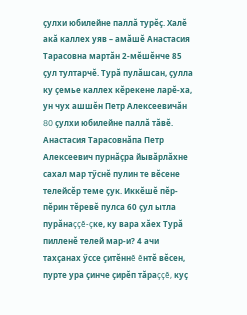çулхи юбилейне паллă турĕç. Халĕ акă каллех уяв – амăшĕ Анастасия Тарасовна мартăн 2-мĕшĕнче 85 çул тултарчĕ. Турă пулăшсан, çулла ку çемье каллех кĕрекене ларĕ-ха, ун чух ашшĕн Петр Алексеевичăн 80 çулхи юбилейне паллă тăвĕ.
Анастасия Тарасовнăпа Петр Алексеевич пурнăçра йывăрлăхне сахал мар тӳснĕ пулин те вĕсене телейсĕр теме çук. Иккĕшĕ пĕр-пĕрин тĕревĕ пулса 60 çул ытла пурăнаççĕ-çке, ку вара хăех Турă пилленĕ телей мар-и? 4 ачи тахçанах ӳссе çитĕннĕ ĕнтĕ вĕсен, пурте ура çинче çирĕп тăраççĕ, куç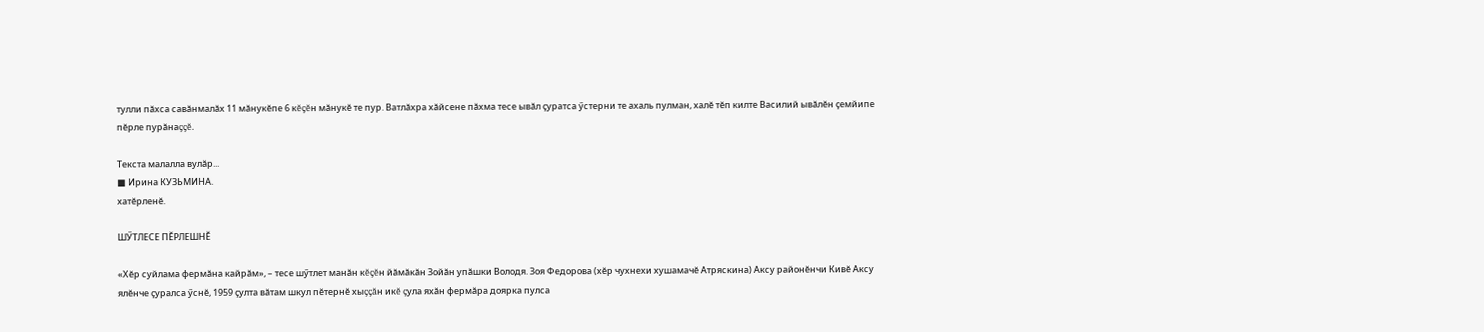тулли пăхса савăнмалăх 11 мăнукĕпе 6 кĕçĕн мăнукĕ те пур. Ватлăхра хăйсене пăхма тесе ывăл çуратса ӳстерни те ахаль пулман, халĕ тĕп килте Василий ывăлĕн çемйипе пĕрле пурăнаççĕ.

Текста малалла вулăр...
■ Ирина КУЗЬМИНА.
хатĕрленĕ.

ШӲТЛЕСЕ ПĔРЛЕШНĔ

«Хĕр суйлама фермăна кайрăм», – тесе шӳтлет манăн кĕçĕн йăмăкăн Зойăн упăшки Володя. Зоя Федорова (хĕр чухнехи хушамачĕ Атряскина) Аксу районĕнчи Кивĕ Аксу ялĕнче çуралса ӳснĕ, 1959 çулта вăтам шкул пĕтернĕ хыççăн икĕ çула яхăн фермăра доярка пулса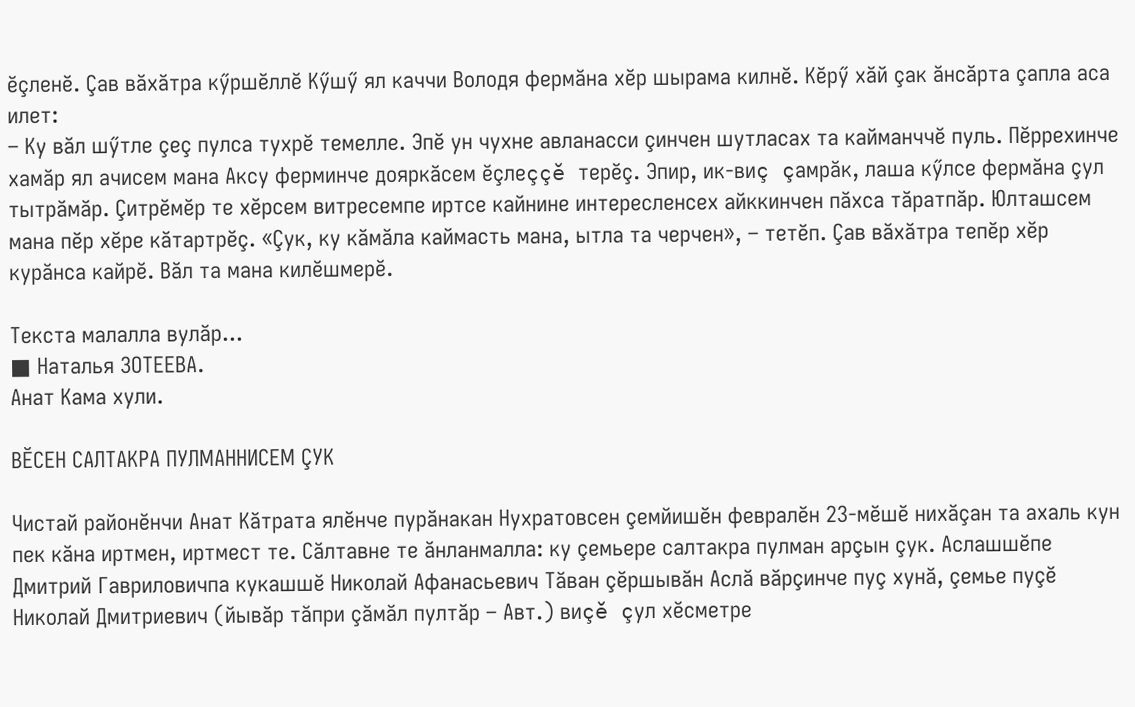ĕçленĕ. Çав вăхăтра кӳршĕллĕ Кӳшӳ ял каччи Володя фермăна хĕр шырама килнĕ. Кĕрӳ хăй çак ăнсăрта çапла аса илет:
– Ку вăл шӳтле çеç пулса тухрĕ темелле. Эпĕ ун чухне авланасси çинчен шутласах та кайманччĕ пуль. Пĕррехинче хамăр ял ачисем мана Аксу ферминче дояркăсем ĕçлеççĕ терĕç. Эпир, ик-виç çамрăк, лаша кӳлсе фермăна çул тытрăмăр. Çитрĕмĕр те хĕрсем витресемпе иртсе кайнине интересленсех айккинчен пăхса тăратпăр. Юлташсем мана пĕр хĕре кăтартрĕç. «Çук, ку кăмăла каймасть мана, ытла та черчен», – тетĕп. Çав вăхăтра тепĕр хĕр курăнса кайрĕ. Вăл та мана килĕшмерĕ.

Текста малалла вулăр...
■ Наталья ЗОТЕЕВА.
Анат Кама хули.

ВĔСЕН САЛТАКРА ПУЛМАННИСЕМ ÇУК

Чистай районĕнчи Анат Кăтрата ялĕнче пурăнакан Нухратовсен çемйишĕн февралĕн 23-мĕшĕ нихăçан та ахаль кун пек кăна иртмен, иртмест те. Сăлтавне те ăнланмалла: ку çемьере салтакра пулман арçын çук. Аслашшĕпе Дмитрий Гавриловичпа кукашшĕ Николай Афанасьевич Тăван çĕршывăн Аслă вăрçинче пуç хунă, çемье пуçĕ Николай Дмитриевич (йывăр тăпри çăмăл пултăр – Авт.) виçĕ çул хĕсметре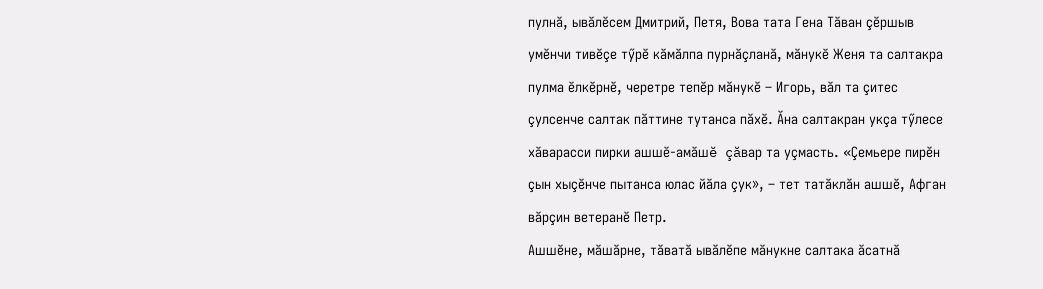пулнă, ывăлĕсем Дмитрий, Петя, Вова тата Гена Тăван çĕршыв умĕнчи тивĕçе тӳрĕ кăмăлпа пурнăçланă, мăнукĕ Женя та салтакра пулма ĕлкĕрнĕ, черетре тепĕр мăнукĕ – Игорь, вăл та çитес çулсенче салтак пăттине тутанса пăхĕ. Ăна салтакран укçа тӳлесе хăварасси пирки ашшĕ-амăшĕ çăвар та уçмасть. «Çемьере пирĕн çын хыçĕнче пытанса юлас йăла çук», – тет татăклăн ашшĕ, Афган вăрçин ветеранĕ Петр.
Ашшĕне, мăшăрне, тăватă ывăлĕпе мăнукне салтака ăсатнă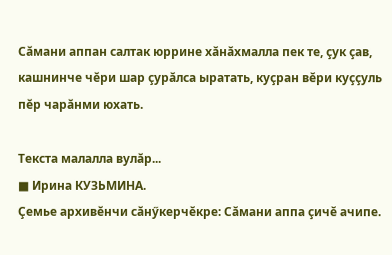Сăмани аппан салтак юррине хăнăхмалла пек те, çук çав, кашнинче чĕри шар çурăлса ыратать, куçран вĕри куççуль пĕр чарăнми юхать.

Текста малалла вулăр...
■ Ирина КУЗЬМИНА.
Çемье архивĕнчи сăнӳкерчĕкре: Сăмани аппа çичĕ ачипе.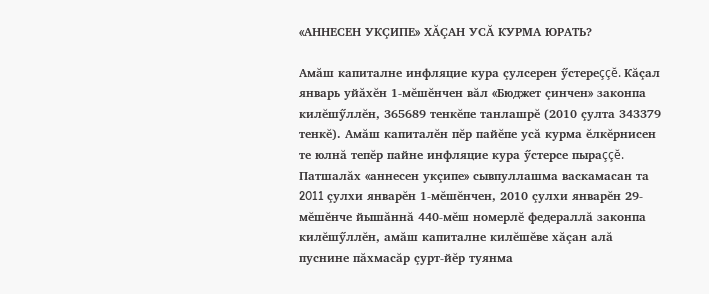«АННЕСЕН УКÇИПЕ» ХĂÇАН УСĂ КУРМА ЮРАТЬ?

Амăш капиталне инфляцие кура çулсерен ӳстереççĕ. Кăçал январь уйăхĕн 1-мĕшĕнчен вăл «Бюджет çинчен» законпа килĕшӳллĕн, 365689 тенкĕпе танлашрĕ (2010 çулта 343379 тенкĕ). Амăш капиталĕн пĕр пайĕпе усă курма ĕлкĕрнисен те юлнă тепĕр пайне инфляцие кура ӳстерсе пыраççĕ.
Патшалăх «аннесен укçипе» сывпуллашма васкамасан та 2011 çулхи январĕн 1-мĕшĕнчен, 2010 çулхи январĕн 29-мĕшĕнче йышăннă 440-мĕш номерлĕ федераллă законпа килĕшӳллĕн, амăш капиталне килĕшĕве хăçан алă пуснине пăхмасăр çурт-йĕр туянма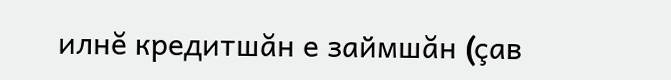илнĕ кредитшăн е займшăн (çав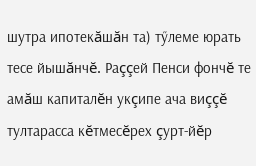шутра ипотекăшăн та) тӳлеме юрать тесе йышăнчĕ. Раççей Пенси фончĕ те амăш капиталĕн укçипе ача виççĕ тултарасса кĕтмесĕрех çурт-йĕр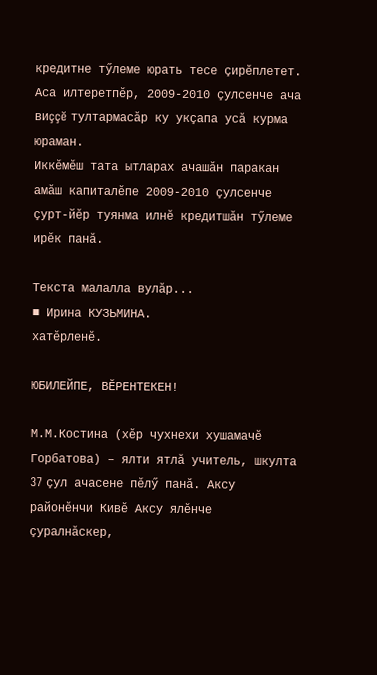кредитне тӳлеме юрать тесе çирĕплетет. Аса илтеретпĕр, 2009-2010 çулсенче ача виççĕ тултармасăр ку укçапа усă курма юраман.
Иккĕмĕш тата ытларах ачашăн паракан амăш капиталĕпе 2009-2010 çулсенче çурт-йĕр туянма илнĕ кредитшăн тӳлеме ирĕк панă.

Текста малалла вулăр...
■ Ирина КУЗЬМИНА.
хатĕрленĕ.

ЮБИЛЕЙПЕ, ВĔРЕНТЕКЕН!

М.М.Костина (хĕр чухнехи хушамачĕ Горбатова) – ялти ятлă учитель, шкулта 37 çул ачасене пĕлӳ панă. Аксу районĕнчи Кивĕ Аксу ялĕнче çуралнăскер,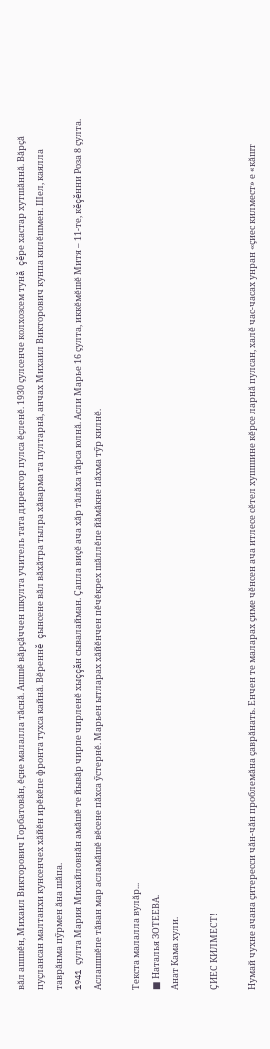вăл ашшĕн, Михаил Викторович Горбатовăн, ĕçне малалла тăснă. Ашшĕ вăрçăччен шкулта учитель тата директор пулса ĕçленĕ. 1930 çулсенче колхозсем тунă çĕре хастар хутшăннă. Вăрçă пуçлансан малтанхи кунсенчех хăйĕн ирĕкĕпе фронта тухса кайнă. Вĕреннĕ çынсене вăл вăхăтра тылра хăварма та пултарнă, анчах Михаил Викторович кунпа килĕшмен. Шел, каялла таврăнма пӳрмен ăна шăпа.
1941 çулта Мария Михайловнăн амăшĕ те йывăр чирпе чирленĕ хыççăн сывалайман. Çапла виçĕ ача хăр тăлăха тăрса юлнă. Асли Марье 16 çулта, иккĕмĕшĕ Митя – 11-те, кĕçĕнни Роза 8 çулта. Аслашшĕпе тăван мар асламăшĕ вĕсене пăхса ӳстернĕ. Марьен ытларах хăйĕнчен пĕчĕкрех шăллĕпе йăмăкне пăхма тӳр килнĕ.

Текста малалла вулăр...
■ Наталья ЗОТЕЕВА.
Анат Кама хули.

ÇИЕС КИЛМЕСТ!

Нумай чухне ачана çитересси чăн-чăн проблемăна çаврăнать. Енчен те маларах çиме чĕнсен ача итлесе сĕтел хушшине кĕрсе ларнă пулсан, халĕ час-часах унран «çиес килмест» е «кăшт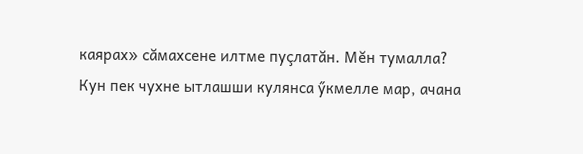каярах» сăмахсене илтме пуçлатăн. Мĕн тумалла?
Кун пек чухне ытлашши кулянса ӳкмелле мар, ачана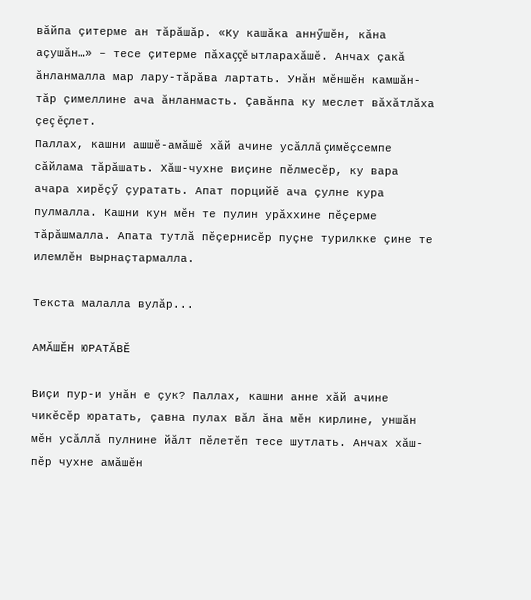вăйпа çитерме ан тăрăшăр. «Ку кашăка аннӳшĕн, кăна аçушăн…» – тесе çитерме пăхаççĕ ытларахăшĕ. Анчах çакă ăнланмалла мар лару-тăрăва лартать. Унăн мĕншĕн камшăн-тăр çимеллине ача ăнланмасть. Çавăнпа ку меслет вăхăтлăха çеç ĕçлет.
Паллах, кашни ашшĕ-амăшĕ хăй ачине усăллă çимĕçсемпе сăйлама тăрăшать. Хăш-чухне виçине пĕлмесĕр, ку вара ачара хирĕçӳ çуратать. Апат порцийĕ ача çулне кура пулмалла. Кашни кун мĕн те пулин урăххине пĕçерме тăрăшмалла. Апата тутлă пĕçернисĕр пуçне турилкке çине те илемлĕн вырнаçтармалла.

Текста малалла вулăр...

АМĂШĔН ЮРАТĂВĔ

Виçи пур-и унăн е çук? Паллах, кашни анне хăй ачине чикĕсĕр юратать, çавна пулах вăл ăна мĕн кирлине, уншăн мĕн усăллă пулнине йăлт пĕлетĕп тесе шутлать. Анчах хăш-пĕр чухне амăшĕн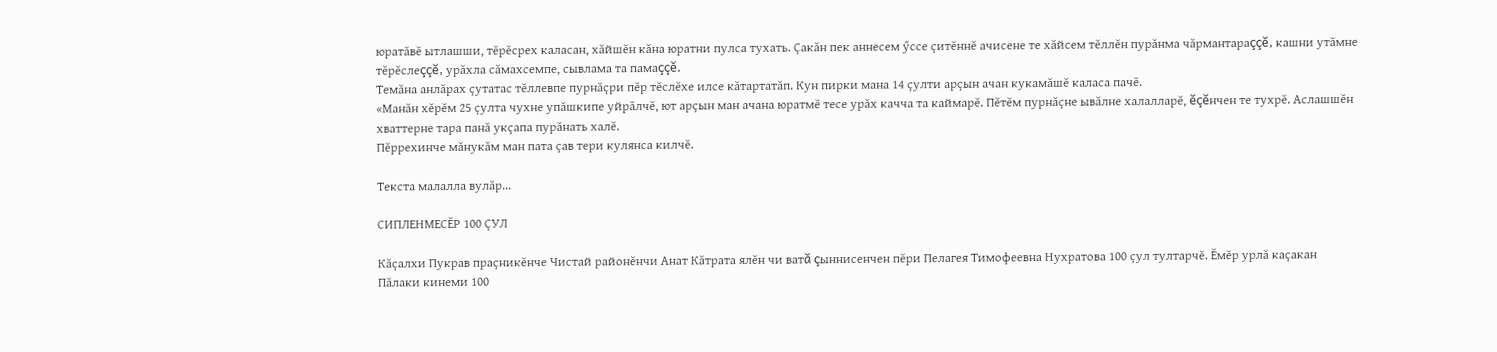юратăвĕ ытлашши, тĕрĕсрех каласан, хăйшĕн кăна юратни пулса тухать. Çакăн пек аннесем ӳссе çитĕннĕ ачисене те хăйсем тĕллĕн пурăнма чăрмантараççĕ, кашни утăмне тĕрĕслеççĕ, урăхла сăмахсемпе, сывлама та памаççĕ.
Темăна анлăрах çутатас тĕллевпе пурнăçри пĕр тĕслĕхе илсе кăтартатăп. Кун пирки мана 14 çулти арçын ачан кукамăшĕ каласа пачĕ.
«Манăн хĕрĕм 25 çулта чухне упăшкипе уйрăлчĕ, ют арçын ман ачана юратмĕ тесе урăх качча та каймарĕ. Пĕтĕм пурнăçне ывăлне халалларĕ, ĕçĕнчен те тухрĕ. Аслашшĕн хваттерне тара панă укçапа пурăнать халĕ.
Пĕррехинче мăнукăм ман пата çав тери кулянса килчĕ.

Текста малалла вулăр...

СИПЛЕНМЕСĔР 100 ÇУЛ

Кăçалхи Пукрав праçникĕнче Чистай районĕнчи Анат Кăтрата ялĕн чи ватă çыннисенчен пĕри Пелагея Тимофеевна Нухратова 100 çул тултарчĕ. Ĕмĕр урлă каçакан Пăлаки кинеми 100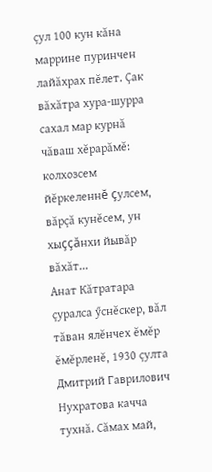çул 100 кун кăна маррине пуринчен лайăхрах пĕлет. Çак вăхăтра хура-шурра сахал мар курнă чăваш хĕрарăмĕ: колхозсем йĕркеленнĕ çулсем, вăрçă кунĕсем, ун хыççăнхи йывăр вăхăт...
Анат Кăтратара çуралса ӳснĕскер, вăл тăван ялĕнчех ĕмĕр ĕмĕрленĕ, 1930 çулта Дмитрий Гаврилович Нухратова качча тухнă. Сăмах май,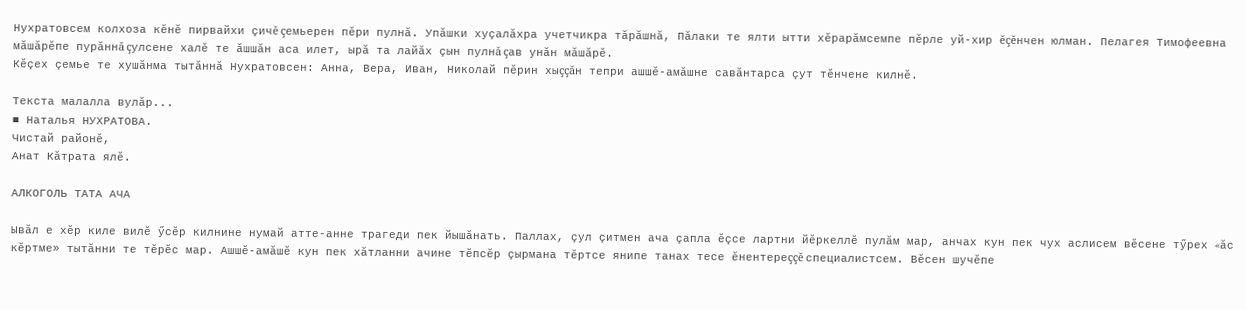Нухратовсем колхоза кĕнĕ пирвайхи çичĕ çемьерен пĕри пулнă. Упăшки хуçалăхра учетчикра тăрăшнă, Пăлаки те ялти ытти хĕрарăмсемпе пĕрле уй-хир ĕçĕнчен юлман. Пелагея Тимофеевна мăшăрĕпе пурăннă çулсене халĕ те ăшшăн аса илет, ырă та лайăх çын пулнă çав унăн мăшăрĕ.
Кĕçех çемье те хушăнма тытăннă Нухратовсен: Анна, Вера, Иван, Николай пĕрин хыççăн тепри ашшĕ-амăшне савăнтарса çут тĕнчене килнĕ.

Текста малалла вулăр...
■ Наталья НУХРАТОВА.
Чистай районĕ,
Анат Кăтрата ялĕ.

АЛКОГОЛЬ ТАТА АЧА

Ывăл е хĕр киле вилĕ ӳсĕр килнине нумай атте-анне трагеди пек йышăнать. Паллах, çул çитмен ача çапла ĕçсе лартни йĕркеллĕ пулăм мар, анчах кун пек чух аслисем вĕсене тӳрех «ăс кĕртме» тытăнни те тĕрĕс мар. Ашшĕ-амăшĕ кун пек хăтланни ачине тĕпсĕр çырмана тĕртсе янипе танах тесе ĕнентереççĕ специалистсем. Вĕсен шучĕпе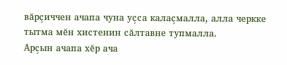вăрçиччен ачапа чуна уçса калаçмалла, алла черкке тытма мĕн хистенин сăлтавне тупмалла.
Арçын ачапа хĕр ача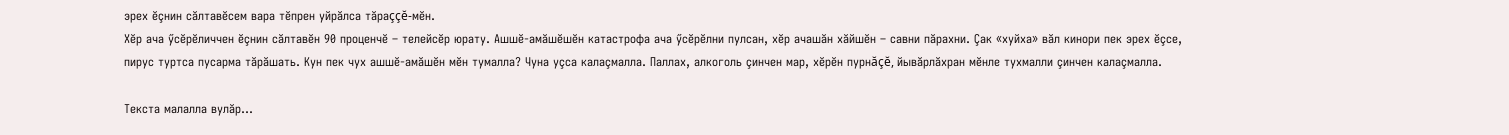эрех ĕçнин сăлтавĕсем вара тĕпрен уйрăлса тăраççĕ-мĕн.
Хĕр ача ӳсĕрĕличчен ĕçнин сăлтавĕн 90 проценчĕ – телейсĕр юрату. Ашшĕ-амăшĕшĕн катастрофа ача ӳсĕрĕлни пулсан, хĕр ачашăн хăйшĕн – савни пăрахни. Çак «хуйха» вăл кинори пек эрех ĕçсе, пирус туртса пусарма тăрăшать. Кун пек чух ашшĕ-амăшĕн мĕн тумалла? Чуна уçса калаçмалла. Паллах, алкоголь çинчен мар, хĕрĕн пурнăçĕ, йывăрлăхран мĕнле тухмалли çинчен калаçмалла.

Текста малалла вулăр...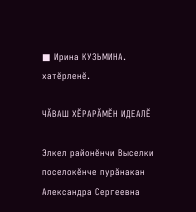■ Ирина КУЗЬМИНА.
хатĕрленĕ.

ЧĂВАШ ХĔРАРĂМĔН ИДЕАЛĔ

Элкел районĕнчи Выселки поселокĕнче пурăнакан Александра Сергеевна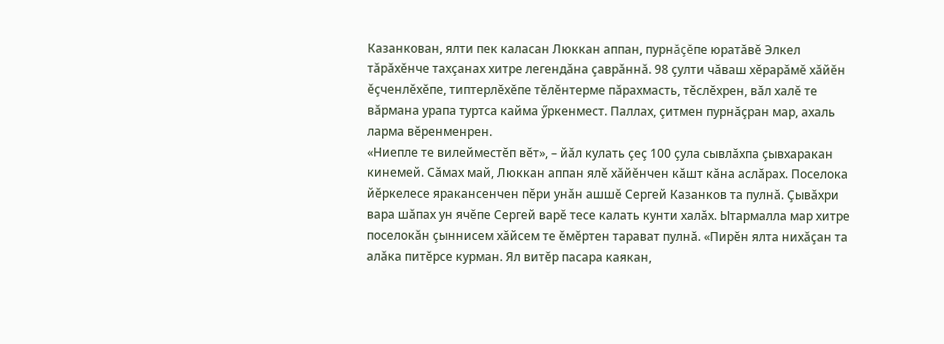Казанкован, ялти пек каласан Люккан аппан, пурнăçĕпе юратăвĕ Элкел тăрăхĕнче тахçанах хитре легендăна çаврăннă. 98 çулти чăваш хĕрарăмĕ хăйĕн ĕçченлĕхĕпе, типтерлĕхĕпе тĕлĕнтерме пăрахмасть, тĕслĕхрен, вăл халĕ те вăрмана урапа туртса кайма ӳркенмест. Паллах, çитмен пурнăçран мар, ахаль ларма вĕренменрен.
«Ниепле те вилейместĕп вĕт», – йăл кулать çеç 100 çула сывлăхпа çывхаракан кинемей. Сăмах май, Люккан аппан ялĕ хăйĕнчен кăшт кăна аслăрах. Поселока йĕркелесе яракансенчен пĕри унăн ашшĕ Сергей Казанков та пулнă. Çывăхри вара шăпах ун ячĕпе Сергей варĕ тесе калать кунти халăх. Ытармалла мар хитре поселокăн çыннисем хăйсем те ĕмĕртен тарават пулнă. «Пирĕн ялта нихăçан та алăка питĕрсе курман. Ял витĕр пасара каякан,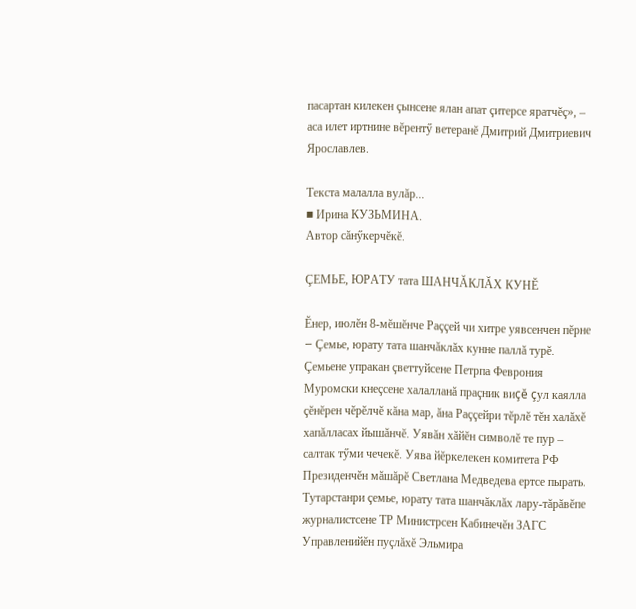пасартан килекен çынсене ялан апат çитерсе яратчĕç», – аса илет иртнине вĕрентӳ ветеранĕ Дмитрий Дмитриевич Ярославлев.

Текста малалла вулăр...
■ Ирина КУЗЬМИНА.
Автор сăнӳкерчĕкĕ.

ÇЕМЬЕ, ЮРАТУ тата ШАНЧĂКЛĂХ КУНĔ

Ĕнер, июлĕн 8-мĕшĕнче Раççей чи хитре уявсенчен пĕрне – Çемье, юрату тата шанчăклăх кунне паллă турĕ. Çемьене упракан çветтуйсене Петрпа Феврония Муромски кнеçсене халалланă праçник виçĕ çул каялла çĕнĕрен чĕрĕлчĕ кăна мар, ăна Раççейри тĕрлĕ тĕн халăхĕ хапăлласах йышăнчĕ. Уявăн хăйĕн символĕ те пур – салтак тӳми чечекĕ. Уява йĕркелекен комитета РФ Президенчĕн мăшăрĕ Светлана Медведева ертсе пырать.
Тутарстанри çемье, юрату тата шанчăклăх лару-тăрăвĕпе журналистсене ТР Министрсен Кабинечĕн ЗАГС Управленийĕн пуçлăхĕ Эльмира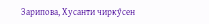Зарипова, Хусанти чиркӳсен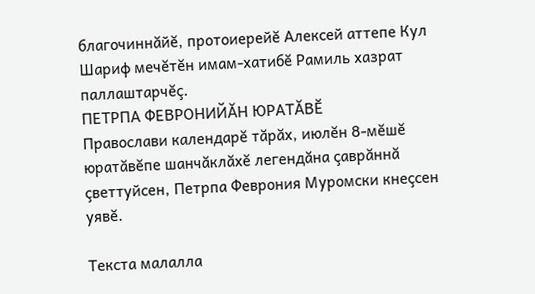благочиннăйĕ, протоиерейĕ Алексей аттепе Кул Шариф мечĕтĕн имам-хатибĕ Рамиль хазрат паллаштарчĕç.
ПЕТРПА ФЕВРОНИЙĂН ЮРАТĂВĔ
Православи календарĕ тăрăх, июлĕн 8-мĕшĕ юратăвĕпе шанчăклăхĕ легендăна çаврăннă çветтуйсен, Петрпа Феврония Муромски кнеçсен уявĕ.

Текста малалла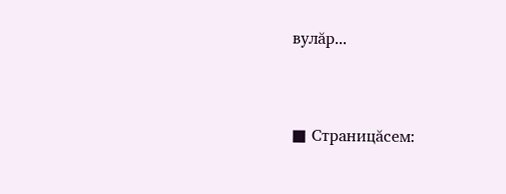вулăр...


■ Страницăсем: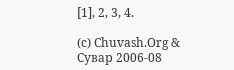[1], 2, 3, 4.

(c) Chuvash.Org & Сувар 2006-08